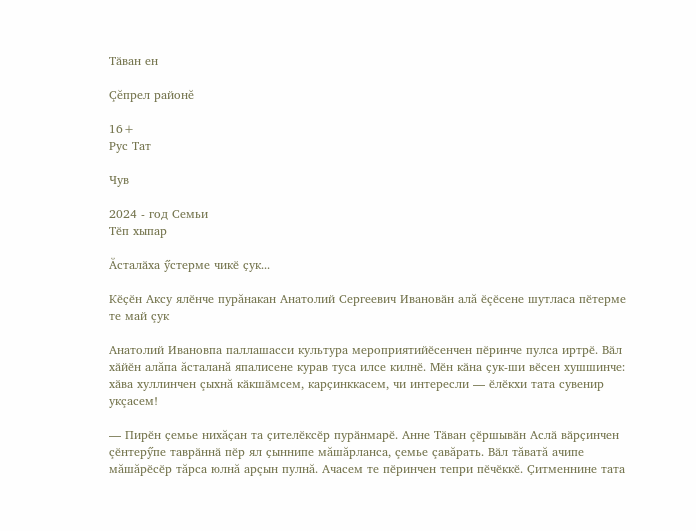Тӑван ен

Çĕпрел районĕ

16+
Рус Тат

Чув

2024 - год Семьи
Тӗп хыпар

Ӑсталӑха ӳстерме чикӗ ҫук...

Кӗҫӗн Аксу ялӗнче пурăнакан Анатолий Сергеевич Ивановӑн алă ӗçӗсене шутласа пӗтерме те май çук

Анатолий Ивановпа паллашасси культура мероприятийӗсенчен пӗринче пулса иртрӗ. Вӑл хӑйӗн алăпа ăсталанă япалисене курав туса илсе килнӗ. Мӗн кӑна ҫук-ши вӗсен хушшинче: хӑва хуллинчен çыхнă кӑкшӑмсем, карҫинккасем, чи интересли — ӗлӗкхи тата сувенир укçасем!

— Пирӗн ҫемье нихăҫан та ҫителӗксӗр пурӑнмарӗ. Анне Тӑван çӗршывӑн Аслӑ вӑрҫинчен çӗнтерӳпе таврӑннӑ пӗр ял ҫыннипе мăшăрланса, çемье çавăрать. Вӑл тăватă ачипе мăшăрӗсӗр тăрса юлнă арçын пулнă. Ачасем те пӗринчен тепри пӗчӗккӗ. Ҫитменнине тата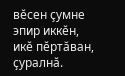вӗсен çумне эпир иккӗн, икӗ пӗртăван, ҫуралнӑ.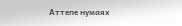Аттепе нумаях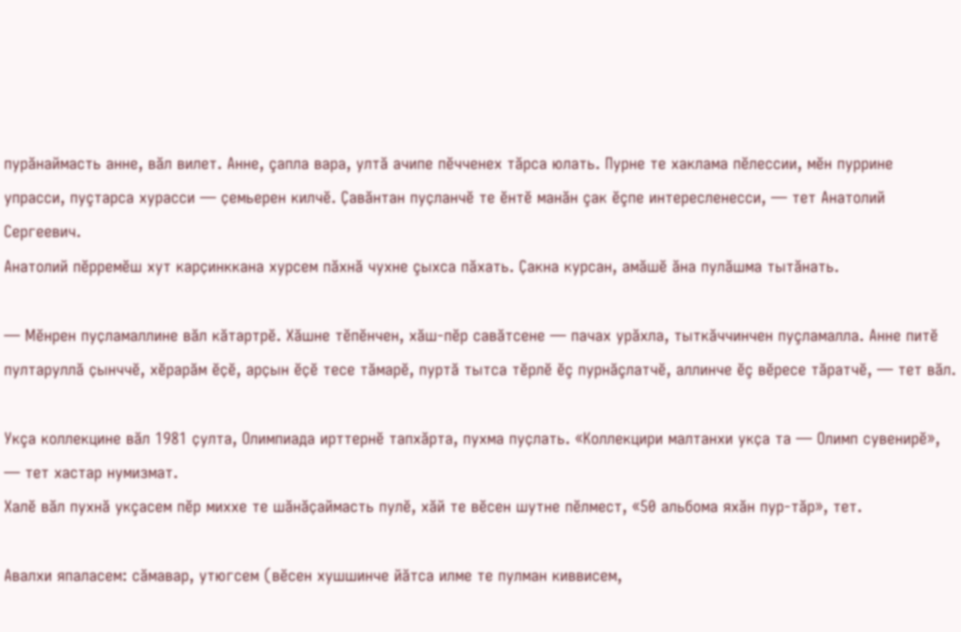пурӑнаймасть анне, вӑл вилет. Анне, çапла вара, ултӑ ачипе пӗчченех тăрса юлать. Пурне те хаклама пӗлессии, мӗн пуррине упрасси, пуçтарса хурасси — ҫемьерен килчӗ. Ҫавӑнтан пуҫланчӗ те ӗнтӗ манӑн çак ӗçпе интересленесси, — тет Анатолий Сергеевич.
Анатолий пӗрремӗш хут карҫинккана хурсем пăхнă чухне çыхса пăхать. Ҫакна курсан, амӑшӗ ӑна пулӑшма тытăнать.

— Мӗнрен пуҫламаллине вӑл кӑтартрӗ. Хăшне тӗпӗнчен, хӑш-пӗр савăтсене — пачах урăхла, тыткăччинчен пуçламалла. Анне питӗ пултаруллӑ ҫынччӗ, хӗрарӑм ӗҫӗ, арҫын ӗҫӗ тесе тăмарӗ, пуртă тытса тӗрлӗ ӗç пурнăçлатчӗ, аллинче ӗç вӗресе тăратчӗ, — тет вӑл.

Укçа коллекцине вӑл 1981 ҫулта, Олимпиада ирттернӗ тапхӑрта, пухма пуҫлать. «Коллекцири малтанхи укҫа та — Олимп сувенирӗ», — тет хастар нумизмат.
Халӗ вăл пухнă укçасем пӗр миххе те шӑнӑҫаймасть пулӗ, хӑй те вӗсен шутне пӗлмест, «50 альбома яхӑн пур-тăр», тет.

Авалхи япаласем: сӑмавар, утюгсем (вӗсен хушшинче йăтса илме те пулман киввисем,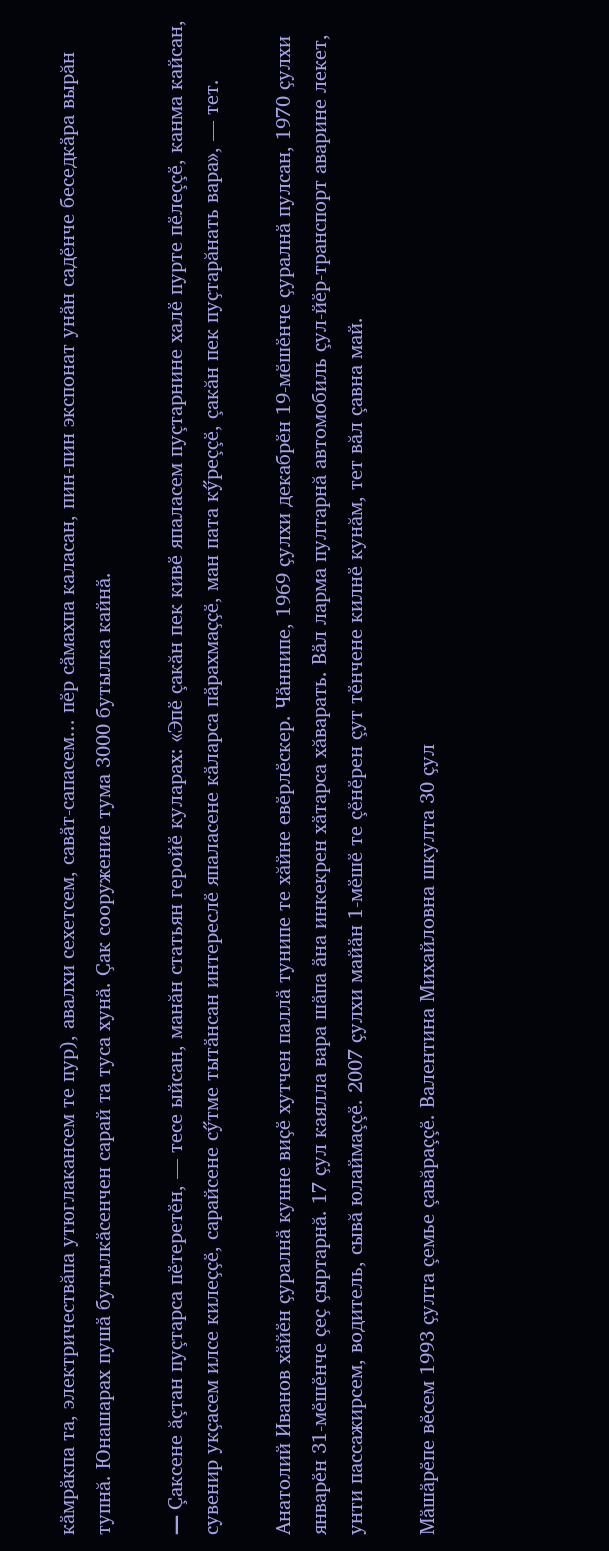кӑмрӑкпа та, электричествăпа утюглакансем те пур), авалхи сехетсем, савӑт-сапасем... пӗр сӑмахпа каласан, пин-пин экспонат унӑн садӗнче беседкӑра вырăн тупнă. Юнашарах пушӑ бутылкӑсенчен сарай та туса хунӑ. Ҫак сооружение тума 3000 бутылка кайнӑ.

— Çаксене ăçтан пуçтарса пӗтеретӗн, — тесе ыйсан, манăн статьян геройӗ куларах: «Эпӗ çакăн пек кивӗ япаласем пуçтарнине халӗ пурте пӗлеççӗ, канма кайсан, сувенир укҫасем илсе килеҫҫӗ, сарайсене сӳтме тытӑнсан интереслӗ япаласене кӑларса пӑрахмаҫҫӗ, ман пата кӳреççӗ, çакăн пек пуҫтарăнать вара», — тет.

Анатолий Иванов хӑйӗн ҫуралнӑ кунне виҫӗ хутчен паллӑ тунипе те хăйне евӗрлӗскер. Чӑннипе, 1969 ҫулхи декабрӗн 19-мӗшӗнче ҫуралнӑ пулсан, 1970 ҫулхи январӗн 31-мӗшӗнче ҫеҫ ҫыртарнă. 17 ҫул каялла вара шӑпа ӑна инкекрен хӑтарса хăварать. Вӑл ларма пултарнă автомобиль çул-йӗр-транспорт аварине лекет, унти пассажирсем, водитель, сывă юлаймаççӗ. 2007 ҫулхи майӑн 1-мӗшӗ те çӗнӗрен çут тӗнчене килнӗ кунăм, тет вăл çавна май.

Мӑшӑрӗпе вӗсем 1993 ҫулта çемье çавăраççӗ. Валентина Михайловна шкулта 30 ҫул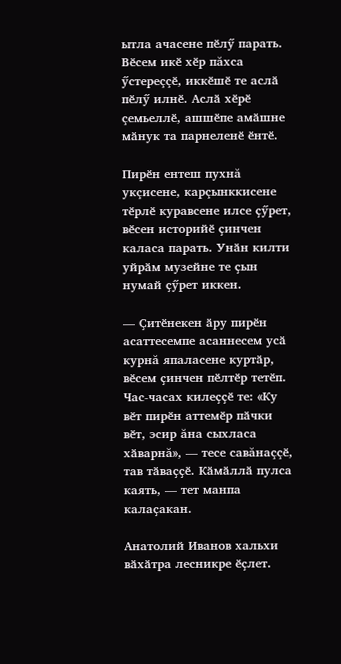ытла ачасене пӗлӳ парать. Вӗсем икӗ хӗр пăхса ӳстереççӗ, иккӗшӗ те аслӑ пӗлӳ илнӗ. Аслӑ хӗрӗ çемьеллӗ, ашшӗпе амӑшне мӑнук та парнеленӗ ӗнтӗ.

Пирӗн ентеш пухнă укçисене, карçынккисене тӗрлӗ куравсене илсе ҫӳрет, вӗсен историйӗ ҫинчен каласа парать. Унӑн килти уйрӑм музейне те ҫын нумай ҫӳрет иккен.

— Ҫитӗнекен ӑру пирӗн асаттесемпе асаннесем усӑ курнă япаласене куртӑр, вӗсем ҫинчен пӗлтӗр тетӗп. Час-часах килеҫҫӗ те: «Ку вӗт пирӗн аттемӗр пӑчки вӗт, эсир ăна сыхласа хӑварнă», — тесе савăнаççӗ, тав тӑваҫҫӗ. Кӑмӑллӑ пулса каять, — тет манпа калаҫакан.

Анатолий Иванов хальхи вӑхӑтра лесникре ӗҫлет.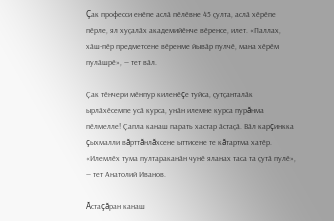Çак професси енӗпе аслӑ пӗлӗвне 45 ҫулта, аслӑ хӗрӗпе пӗрле, ял хуҫалӑх академийӗнче вӗренсе, илет. «Паллах, хӑш-пӗр предметсене вӗренме йывӑр пулчӗ, мана хӗрӗм пулӑшрӗ», — тет вӑл.

Ҫак тӗнчери мӗнпур киленӗçе туйса, ҫутҫанталӑк ырлӑхӗсемпе усӑ курса, унӑн илемне курса пурăнма пӗлмелле! Ҫапла канаш парать хастар ӑстаҫӑ. Вӑл карçинкка çыхмалли вăрттăнлăхсене ыттисене те кăтартма хатӗр. «Илемлӗх тума пултараканӑн чунӗ яланах таса та ҫутӑ пулӗ», — тет Анатолий Иванов.

Ăстаçăран канаш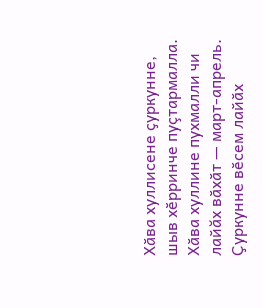Хӑва хуллисене ҫуркунне, шыв хӗрринче пуçтармалла. Хӑва хуллине пухмалли чи лайăх вӑхӑт — март-апрель. Ҫуркунне вӗсем лайӑх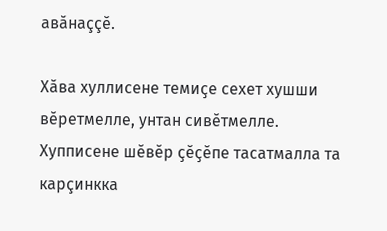авӑнаççӗ.

Хӑва хуллисене темиҫе сехет хушши вӗретмелле, унтан сивӗтмелле. Хупписене шӗвӗр ҫӗҫӗпе тасатмалла та карçинкка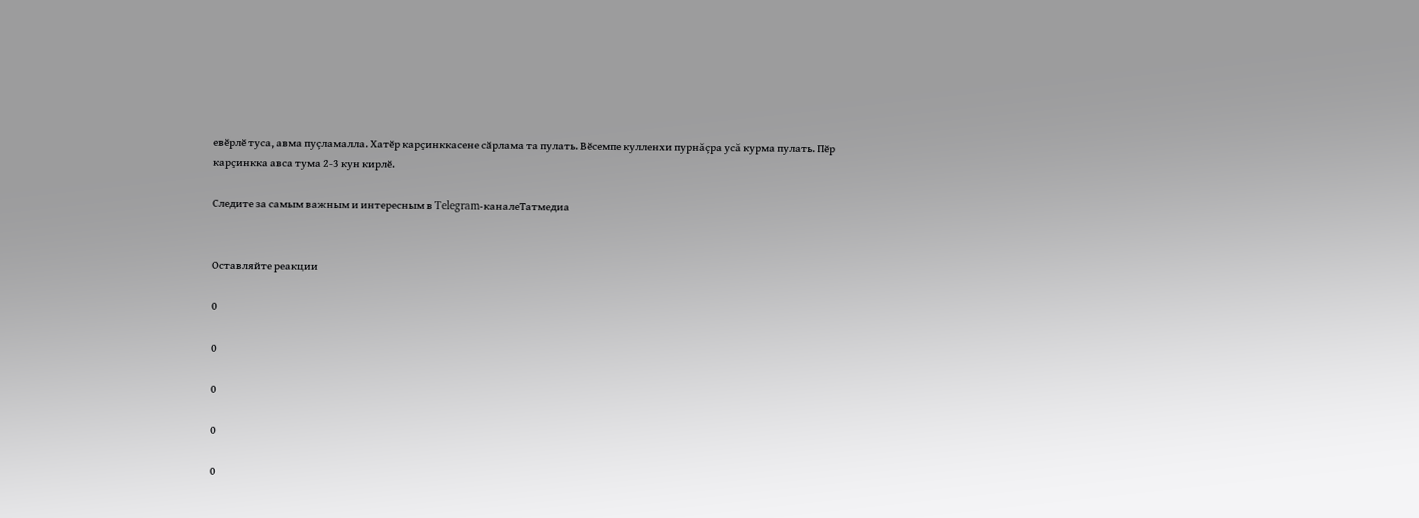евӗрлӗ туса, авма пуçламалла. Хатӗр карҫинккасене сӑрлама та пулать. Вӗсемпе кулленхи пурнăçра усă курма пулать. Пӗр карҫинкка авса тума 2-3 кун кирлӗ.

Следите за самым важным и интересным в Telegram-каналеТатмедиа


Оставляйте реакции

0

0

0

0

0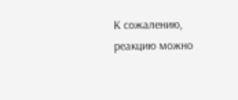К сожалению, реакцию можно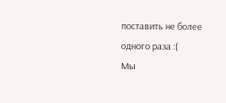поставить не более одного раза :(
Мы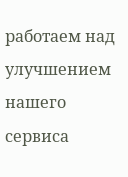работаем над улучшением нашего сервиса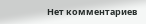Нет комментариев